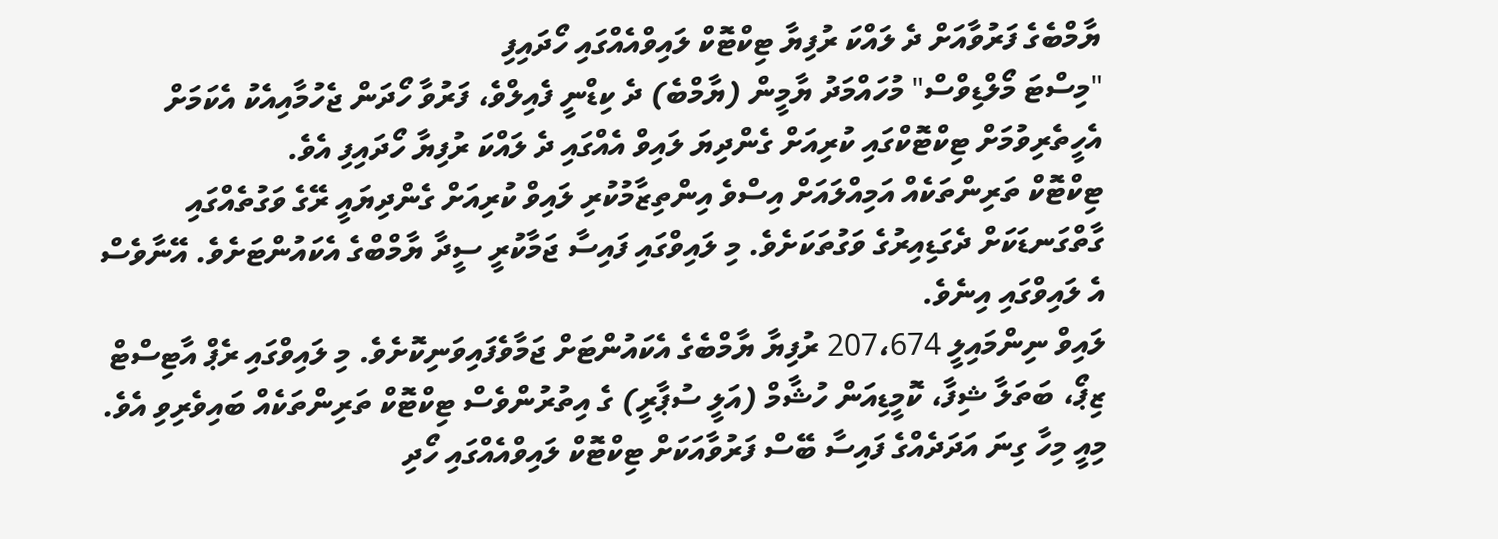ޔާމްބެގެ ފަރުވާއަށް ދެ ލައްކަ ރުފިޔާ ޓިކްޓޮކް ލައިވްއެއްގައި ހޯދައިފި
"މިސްޓަ މޯލްޑިވްސް" މުހައްމަދު ޔާމީން (ޔާމްބެ) ދެ ކިޑްނީ ފެއިލްވެ، ފަރުވާ ހޯދަން ޖެހުމާއިއެކު އެކަމަށް އެހީތެރިވުމަށް ޓިކްޓޮކްގައި ކުރިއަށް ގެންދިޔަ ލައިވް އެއްގައި ދެ ލައްކަ ރުފިޔާ ހޯދައިފި އެވެ.
ޓިކްޓޮކް ތަރިންތަކެއް އަމިއްލައަށް އިސްވެ އިންތިޒާމުކުރި ލައިވް ކުރިއަށް ގެންދިޔައީ ރޭގެ ވަގުތެއްގައި ގާތްގަނޑަކަށް ދެގަޑިއިރުގެ ވަގުތަކަށެވެ. މި ލައިވްގައި ފައިސާ ޖަމާކުރީ ސީދާ ޔާމްބްގެ އެކައުންޓަށެވެ. އޭނާވެސް އެ ލައިވްގައި އިނެވެ.
ލައިވް ނިންމައިލީ 207،674 ރުފިޔާ ޔާމްބެގެ އެކައުންޓަށް ޖަމާވެފައިވަނިކޮށެވެ. މި ލައިވްގައި ރެޕް އާޓިސްޓް ޒިޕޯ، ބަތަލާ ޝިފާ، ކޮމީޑިއަން ހުޝާމް (އަލީ ސުޕާރީ) ގެ އިތުރުންވެސް ޓިކްޓޮކް ތަރިންތަކެއް ބައިވެރިވި އެވެ.
މިއީ މިހާ ގިނަ އަދަދެއްގެ ފައިސާ ބޭސް ފަރުވާއަކަށް ޓިކްޓޮކް ލައިވްއެއްގައި ހޯދި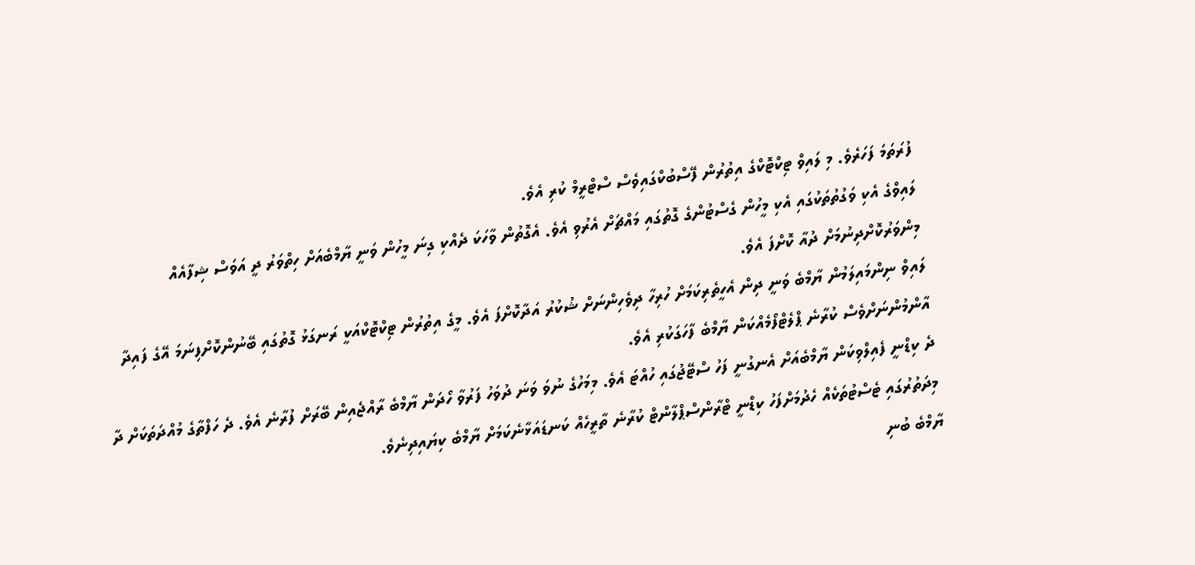ފުރަތަމަ ފަހަރެވެ. މި ލައިވް ޓިކްޓޮކްގެ އިތުރުން ފޭސްބުކްގައިވެސް ސްޓްރީމް ކުރި އެވެ.
ލައިވްގެ އެކި ވަގުތުތަކުގައި އެކި މީހުން ގެސްޓުންގެ ގޮތުގައި މައްޗަށް އެރުވި އެވެ. އެގޮތުން ވާހަކަ ދެއްކި ގިނަ މީހުން ވަނީ ޔާމްބެއަށް ހިތްވަރު ދީ އަވަސް ޝިފާއެއް މިންވަރުކޮށްދިނުމަށް ދުއާ ކޮށްފަ އެވެ.
ލައިވް ނިންމައިލަމުން ޔާމްބެ ވަނީ ދިން އެހީތެރިކަމަށް ހުރިހާ ދިވެހިންނަށް ޝުކުރު އަދާކޮށްފަ އެވެ. މީގެ އިތުރުން ޓިކްޓޮކްއަކީ ރަނގަޅު ގޮތުގައި ބޭނުންކޮށްފިނަމަ އޭގެ ފައިދާ އާންމުންނަށްވެސް ކުރާނެ ޕްލެޓްފޯމެއްކަން ޔާމްބެ ފާހަގަކުރި އެވެ.
ދެ ކިޑްނީ ފެއިލްވިކަން ޔާމްބެއަށް އެނގުނީ ފަހު ސްޓޭޖުގައި ހުއްޓަ އެވެ. މިމަހުގެ ނުވަ ވަނަ ދުވަހު ފަރުވާ ހޯދަން ޔާމްބެ ރާއްޖެއިން ބޭރަށް ފުރާނެ އެވެ. ދެ ހަފްތާގެ މުއްދަތަކަށް ދާ މިދަތުރުގައި ޓެސްޓުތަކެއް ހެދުމަށްފަހު ކިޑްނީ ޓްރާންސްޕްލާންޓް ކުރާނެ ތާރީހެއް ކަނޑައަޅާނެކަމަށް ޔާމްބެ ކިޔައިދިނެވެ.
ޔާމްބެ ބުނި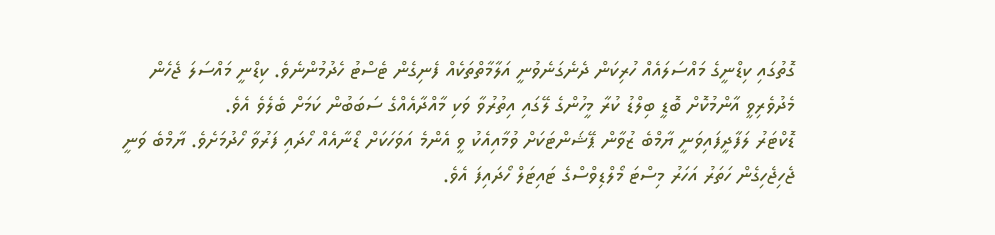ގޮތުގައި ކިޑްނީގެ މައްސަލައެއް ހުރިކަން ދެނެގަނެވުނީ އަލާމާތްތަކެއް ފެނިގެން ޓެސްޓު ހެދުމުންނެވެ. ކިޑްނީ މައްސަލަ ޖެހެން މެދުވެރިވީ އާންމުކޮށް ބޮޑީ ބިލްޑު ކުރާ މީހުންގެ ލޭގައި އިތުރުވާ ވަކި މާއްދާއެއްގެ ސަބަބުން ކަމަށް ބެލެވެ އެވެ.
ޑޮކްޓަރު ލަފާދީފައިވަނީ ޔާމްބެ ޒުވާން ޕޭޝަންޓަކަށް ވުމާއިއެކު ވީ އެންމެ އަވަހަކަށް ޑޯނާއެއް ހޯދައި ފަރުވާ ހޯދުމަށެވެ. ޔާމްބެ ވަނީ ޖެހިޖެހިގެން ހަތަރު އަހަރު މިސްޓަ މޯލްޑިވްސްގެ ޓައިޓަލް ހޯދައިފަ އެވެ.